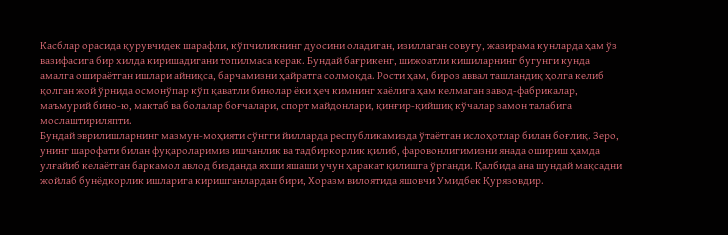Касблар орасида қурувчидек шарафли, кўпчиликнинг дуосини оладиган, изиллаган совуғу, жазирама кунларда ҳам ўз вазифасига бир хилда киришадигани топилмаса керак. Бундай бағрикенг, шижоатли кишиларнинг бугунги кунда амалга ошираётган ишлари айниқса, барчамизни ҳайратга солмоқда. Рости ҳам, бироз аввал ташландиқ ҳолга келиб қолган жой ўрнида осмонўпар кўп қаватли бинолар ёки ҳеч кимнинг хаёлига ҳам келмаган завод-фабрикалар, маъмурий бино-ю, мактаб ва болалар боғчалари, спорт майдонлари, қинғир-қийшиқ кўчалар замон талабига мослаштириляпти.
Бундай эврилишларнинг мазмун-моҳияти сўнгги йилларда республикамизда ўтаётган ислоҳотлар билан боғлиқ. Зеро, унинг шарофати билан фуқароларимиз ишчанлик ва тадбиркорлик қилиб, фаровонлигимизни янада ошириш ҳамда улғайиб келаётган баркамол авлод бизданда яхши яшаши учун ҳаракат қилишга ўрганди. Қалбида ана шундай мақсадни жойлаб бунёдкорлик ишларига киришганлардан бири, Хоразм вилоятида яшовчи Умидбек Қурязовдир.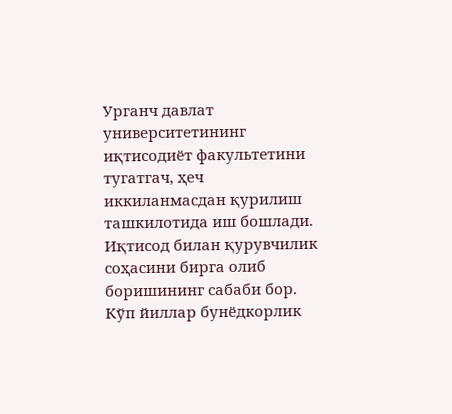Урганч давлат университетининг иқтисодиёт факультетини тугатгач, ҳеч иккиланмасдан қурилиш ташкилотида иш бошлади. Иқтисод билан қурувчилик соҳасини бирга олиб боришининг сабаби бор. Кўп йиллар бунёдкорлик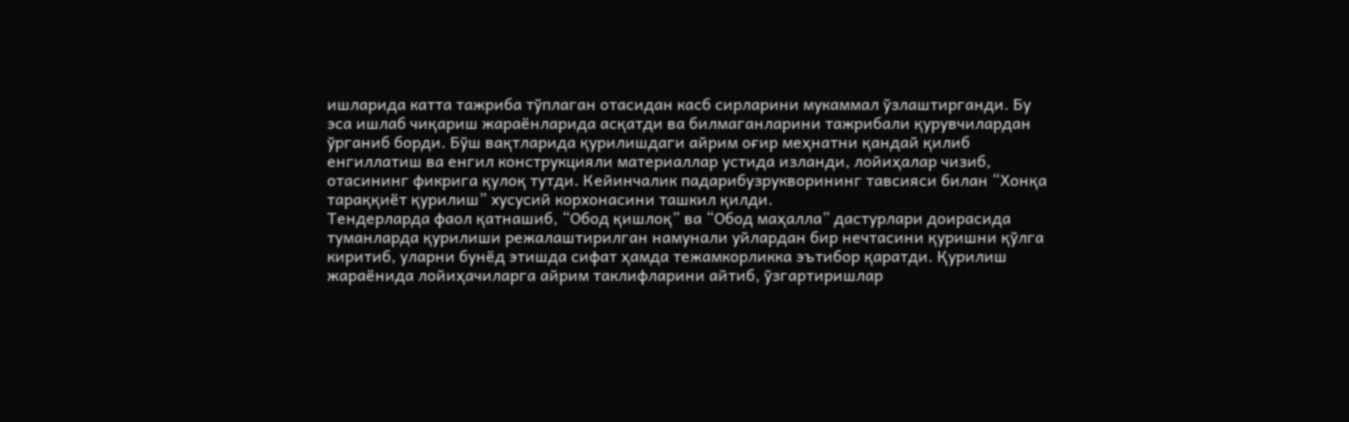ишларида катта тажриба тўплаган отасидан касб сирларини мукаммал ўзлаштирганди. Бу эса ишлаб чиқариш жараёнларида асқатди ва билмаганларини тажрибали қурувчилардан ўрганиб борди. Бўш вақтларида қурилишдаги айрим оғир меҳнатни қандай қилиб енгиллатиш ва енгил конструкцияли материаллар устида изланди, лойиҳалар чизиб, отасининг фикрига қулоқ тутди. Кейинчалик падарибузрукворининг тавсияси билан “Хонқа тараққиёт қурилиш” хусусий корхонасини ташкил қилди.
Тендерларда фаол қатнашиб, “Обод қишлоқ” ва “Обод маҳалла” дастурлари доирасида туманларда қурилиши режалаштирилган намунали уйлардан бир нечтасини қуришни қўлга киритиб, уларни бунёд этишда сифат ҳамда тежамкорликка эътибор қаратди. Қурилиш жараёнида лойиҳачиларга айрим таклифларини айтиб, ўзгартиришлар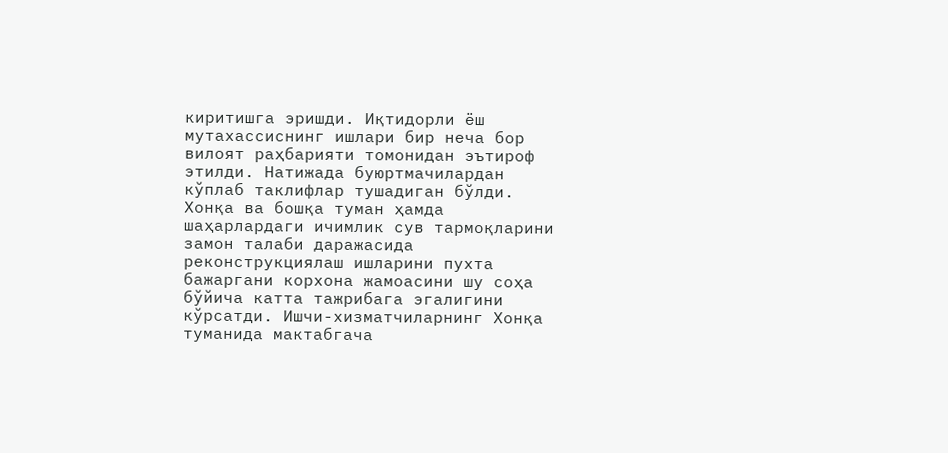киритишга эришди. Иқтидорли ёш мутахассиснинг ишлари бир неча бор вилоят раҳбарияти томонидан эътироф этилди. Натижада буюртмачилардан кўплаб таклифлар тушадиган бўлди.
Хонқа ва бошқа туман ҳамда шаҳарлардаги ичимлик сув тармоқларини замон талаби даражасида реконструкциялаш ишларини пухта бажаргани корхона жамоасини шу соҳа бўйича катта тажрибага эгалигини кўрсатди. Ишчи-хизматчиларнинг Хонқа туманида мактабгача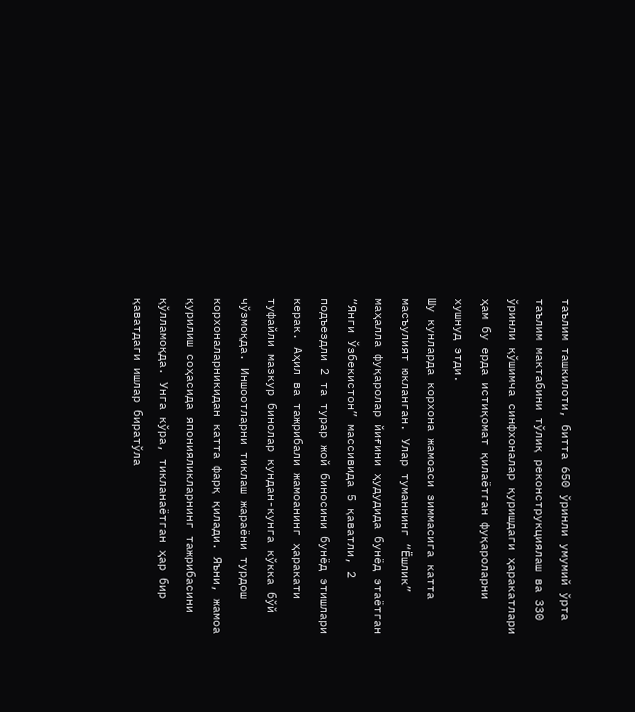таълим ташкилоти, битта 650 ўринли умумий ўрта таълим мактабини тўлиқ реконструкциялаш ва 330 ўринли қўшимча синфхоналар қуришдаги ҳаракатлари ҳам бу ерда истиқомат қилаётган фуқароларни хушнуд этди.
Шу кунларда корхона жамоаси зиммасига катта масъулият юкланган. Улар туманнинг “Ёшлик” маҳалла фуқаролар йиғини ҳудудида бунёд этаётган “Янги Ўзбекистон” массивида 5 қаватли, 2 подъездли 2 та турар жой биносини бунёд этишлари керак. Аҳил ва тажрибали жамоанинг ҳаракати туфайли мазкур бинолар кундан-кунга кўкка бўй чўзмоқда. Иншоотларни тиклаш жараёни турдош корхоналарникидан катта фарқ қилади. Яъни, жамоа қурилиш соҳасида японияликларнинг тажрибасини қўлламоқда. Унга кўра, тикланаётган ҳар бир қаватдаги ишлар биратўла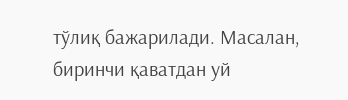тўлиқ бажарилади. Масалан, биринчи қаватдан уй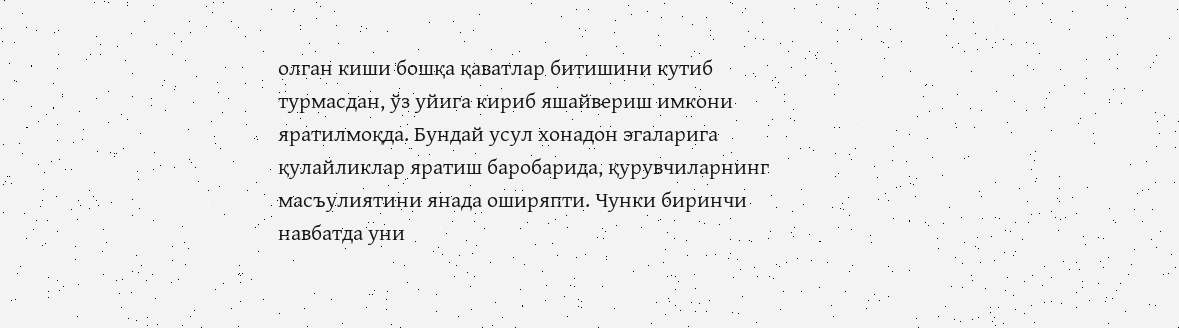олган киши бошқа қаватлар битишини кутиб турмасдан, ўз уйига кириб яшайвериш имкони яратилмоқда. Бундай усул хонадон эгаларига қулайликлар яратиш баробарида, қурувчиларнинг масъулиятини янада оширяпти. Чунки биринчи навбатда уни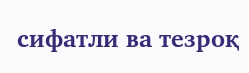сифатли ва тезроқ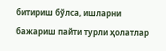битириш бўлса, ишларни бажариш пайти турли ҳолатлар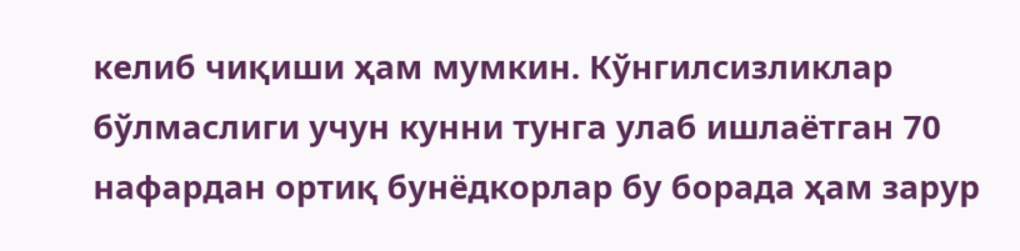келиб чиқиши ҳам мумкин. Кўнгилсизликлар бўлмаслиги учун кунни тунга улаб ишлаётган 70 нафардан ортиқ бунёдкорлар бу борада ҳам зарур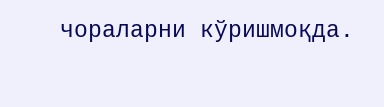чораларни кўришмоқда.